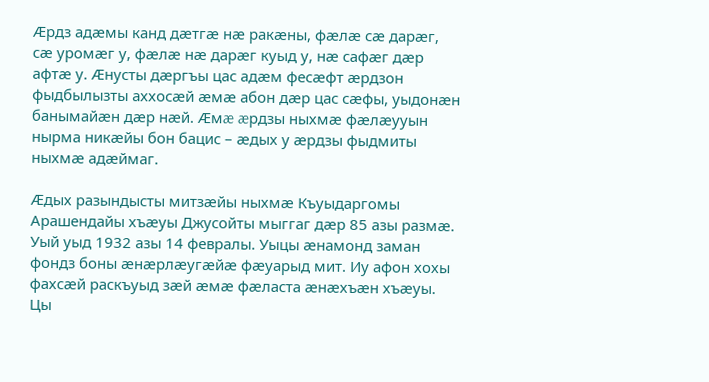Æрдз адæмы канд дæтгæ нæ ракæны, фæлæ сæ дарæг, сæ уромæг у, фæлæ нæ дарæг куыд у, нæ сафæг дæр афтæ у. Æнусты дæргъы цас адæм фесæфт æрдзон фыдбылызты аххосæй æмæ абон дæр цас сæфы, уыдонæн банымайæн дæр нæй. Æмæ æрдзы ныхмæ фæлæууын нырма никæйы бон бацис – æдых у æрдзы фыдмиты ныхмæ адæймаг.

Æдых разындысты митзæйы ныхмæ Къуыдаргомы Арашендайы хъæуы Джусойты мыггаг дæр 85 азы размæ. Уый уыд 1932 азы 14 февралы. Уыцы æнамонд заман фондз боны æнæрлæугæйæ фæуарыд мит. Иу афон хохы фахсæй раскъуыд зæй æмæ фæласта æнæхъæн хъæуы. Цы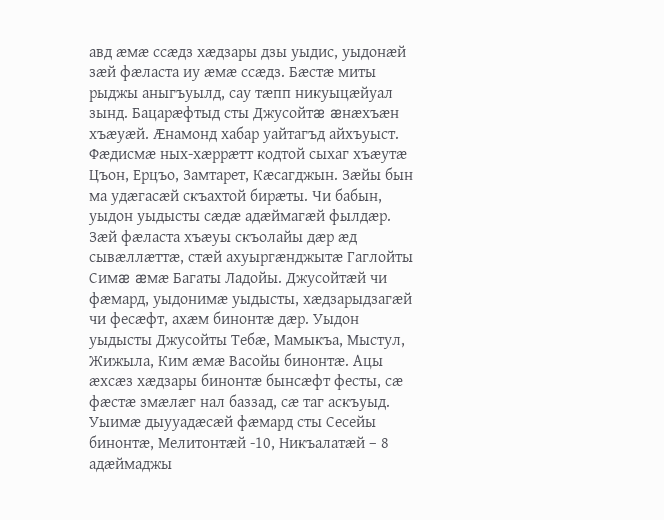авд æмæ ссæдз хæдзары дзы уыдис, уыдонæй зæй фæласта иу æмæ ссæдз. Бæстæ миты рыджы аныгъуылд, сау тæпп никуыцæйуал зынд. Бацарæфтыд сты Джусойтæ æнæхъæн хъæуæй. Æнамонд хабар уайтагъд айхъуыст. Фæдисмæ ных-хæррæтт кодтой сыхаг хъæутæ Цъон, Ерцъо, Замтарет, Кæсагджын. Зæйы бын ма удæгасæй скъахтой бирæты. Чи бабын, уыдон уыдысты сæдæ адæймагæй фылдæр. Зæй фæласта хъæуы скъолайы дæр æд сывæллæттæ, стæй ахуыргæнджытæ Гаглойты Симæ æмæ Багаты Ладойы. Джусойтæй чи фæмард, уыдонимæ уыдысты, хæдзарыдзагæй чи фесæфт, ахæм бинонтæ дæр. Уыдон уыдысты Джусойты Тебæ, Мамыкъа, Мыстул, Жижыла, Ким æмæ Васойы бинонтæ. Ацы æхсæз хæдзары бинонтæ бынсæфт фесты, сæ фæстæ змæлæг нал баззад, сæ таг аскъуыд. Уыимæ дыууадæсæй фæмард сты Сесейы бинонтæ, Мелитонтæй -10, Никъалатæй – 8 адæймаджы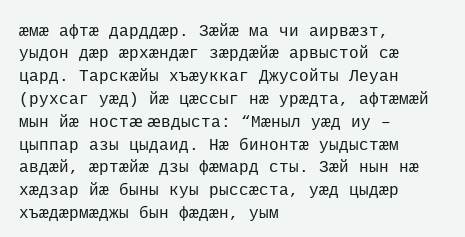æмæ афтæ дарддæр. Зæйæ ма чи аирвæзт, уыдон дæр æрхæндæг зæрдæйæ арвыстой сæ цард. Тарскæйы хъæуккаг Джусойты Леуан (рухсаг уæд) йæ цæссыг нæ урæдта, афтæмæй мын йæ ностæ æвдыста: “Мæныл уæд иу – цыппар азы цыдаид. Нæ бинонтæ уыдыстæм авдæй, æртæйæ дзы фæмард сты. Зæй нын нæ хæдзар йæ быны куы рыссæста, уæд цыдæр хъæдæрмæджы бын фæдæн, уым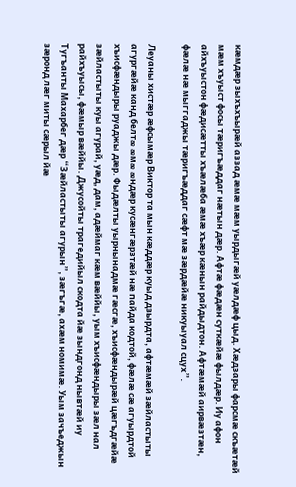кæмдæр зыхъхъырæй аззад æмæ мæм уырдыгæй уæлдæф цыд. Хæдзары фарсмæ скъæтæй мæм хъуыст фосы тæригъæддаг нæтын дæр. Афтæ фæдæн суткæйæ фылдæр. Иу афон айхъуыстон фæдисæтты хъæлæба æмæ хъæр кæнын райдыдтон. Афтæмæй аирвæзтæн, фæлæ нæ мыггаджы тæригъæддаг сæфт мæ зæрдæйæ никуыуал сцух”.

Леуаны хистæр æфсымæр Виктор та мын кæддæр куыд дзырдта, афтæмæй зæйластыты агургæйæ канд белтæ æмæ æндæр кусæнгæрзтæй нæ пайда кодтой, фæлæ сæ агуырдтой хъисфæндыры руаджы дæр. Фыдæлты уырнынадмæ гæсгæ, хъисфæндырæй цæгъдгæйæ зæйластыты куы агурай, уæд, дам, адæймаг кæм вæййы, уым хъисфæндыры зæл нал райхъуысы, фæмыр вæййы. Джусойты трагедийыл скодта йæ зындгонд нывтæй иу Тугъанты Махарбег дæр “Зæйластыты агурын”, зæгъгæ, ахæм номимæ. Уым зачъеджын зæронд лæг миты сæрыл йæ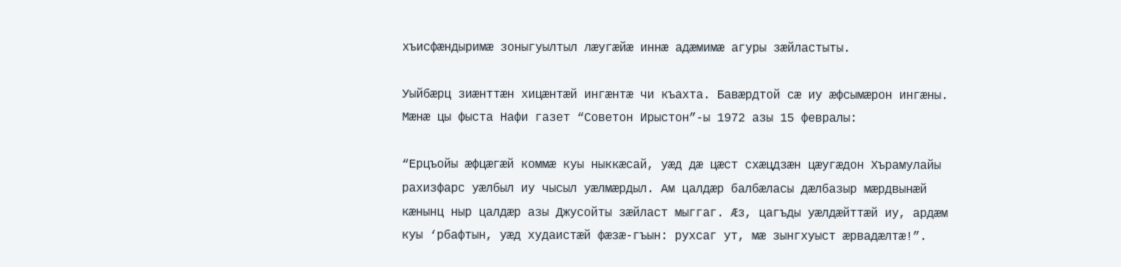хъисфæндыримæ зоныгуылтыл лæугæйæ иннæ адæмимæ агуры зæйластыты.

Уыйбæрц зиæнттæн хицæнтæй ингæнтæ чи къахта. Бавæрдтой сæ иу æфсымæрон ингæны. Мæнæ цы фыста Нафи газет “Советон Ирыстон”-ы 1972 азы 15 февралы:

“Ерцъойы æфцæгæй коммæ куы ныккæсай, уæд дæ цæст схæцдзæн цæугæдон Хърамулайы рахизфарс уæлбыл иу чысыл уæлмæрдыл. Ам цалдæр балбæласы дæлбазыр мæрдвынæй кæнынц ныр цалдæр азы Джусойты зæйласт мыггаг. Æз, цагъды уæлдæйттæй иу, ардæм куы ‘рбафтын, уæд худаистæй фæзæ-гъын: рухсаг ут, мæ зынгхуыст æрвадæлтæ!”.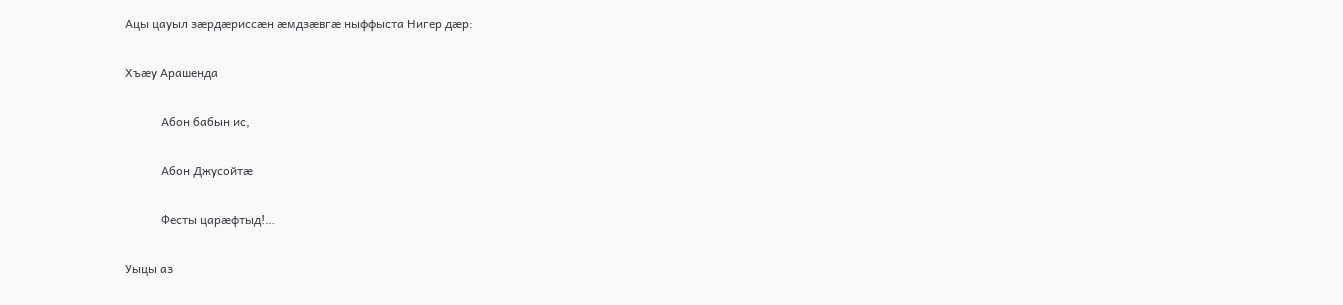Ацы цауыл зæрдæриссæн æмдзæвгæ ныффыста Нигер дæр:

Хъæу Арашенда

            Абон бабын ис,

            Абон Джусойтæ

            Фесты царæфтыд!…

Уыцы аз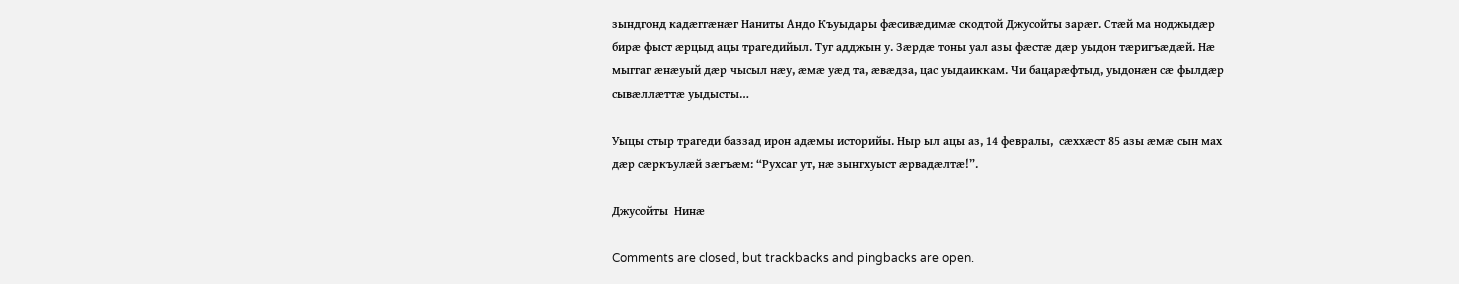зындгонд кадæггæнæг Наниты Андо Къуыдары фæсивæдимæ скодтой Джусойты зарæг. Стæй ма ноджыдæр бирæ фыст æрцыд ацы трагедийыл. Туг адджын у. Зæрдæ тоны уал азы фæстæ дæр уыдон тæригъæдæй. Нæ мыггаг æнæуый дæр чысыл нæу, æмæ уæд та, æвæдза, цас уыдаиккам. Чи бацарæфтыд, уыдонæн сæ фылдæр сывæллæттæ уыдысты…

Уыцы стыр трагеди баззад ирон адæмы историйы. Ныр ыл ацы аз, 14 февралы,  сæххæст 85 азы æмæ сын мах дæр сæркъулæй зæгъæм: “Рухсаг ут, нæ зынгхуыст æрвадæлтæ!”.

Джусойты  Нинæ

Comments are closed, but trackbacks and pingbacks are open.